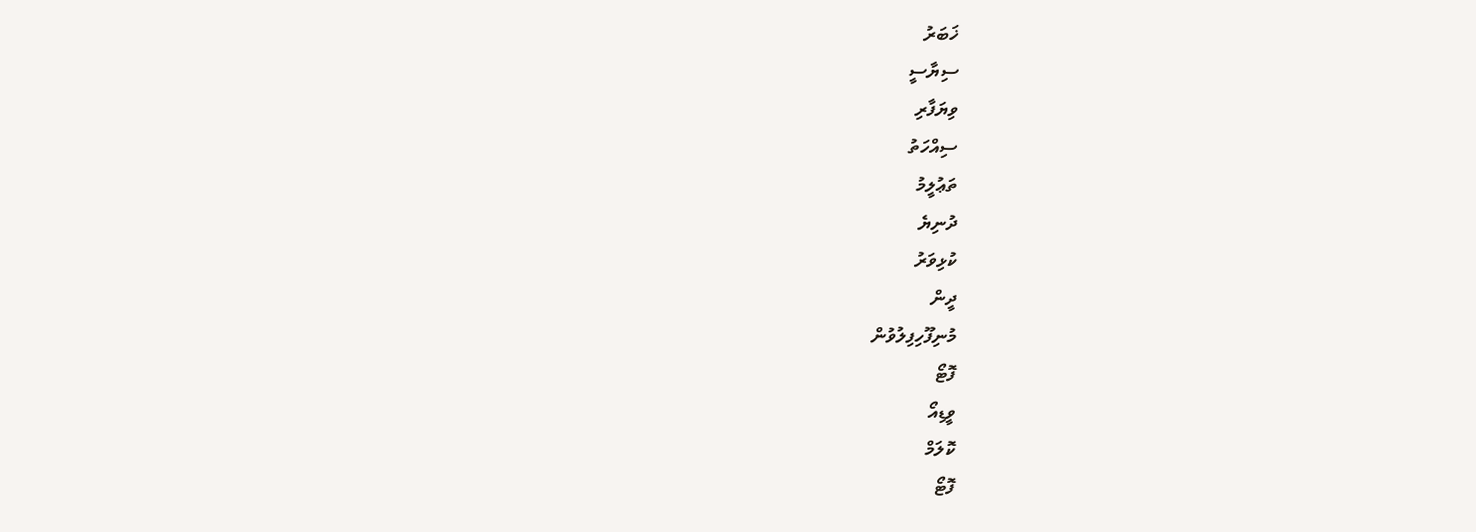ޚަބަރު
ސިޔާސީ
ވިޔަފާރި
ސިއްހަތު
ތަޢުލީމު
ދުނިޔެ
ކުޅިވަރު
ދީން
މުނިފޫހިފިލުވުން
ފޮޓޯ
ވީޑިއޯ
ކޮލަމް
ފޮޓޯ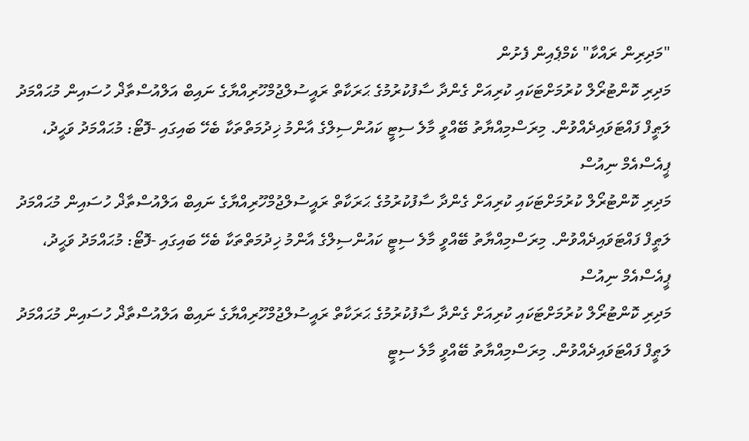"މަދިރިން ރައްކާ" ކެމްޕެއިން ފެށުން
މަދިރި ކޮންޓުރޯލް ކުރުމަށްޓަކައި ކުރިއަށް ގެންދާ ސާފުކުރުމުގެ ޙަރަކާތް ރައީސުލްޖުމްހޫރިއްޔާގެ ނައިބް އަލްއުސްތާޛް ހުސައިން މުޙައްމަދު ލަޠީފް ފައްޓަވައިދެއްވުން. މިރަސްމިއްޔާތު ބޭއްވީ މާލެ ސިޓީ ކައުންސިލްގެ އާންމު ޚިދުމަތްތަކާ ބެހޭ ބައިގައި -ފޮޓޯ: މުޙައްމަދު ވަޙީދު، ޕީއެސްއެމް ނިއުސް
މަދިރި ކޮންޓުރޯލް ކުރުމަށްޓަކައި ކުރިއަށް ގެންދާ ސާފުކުރުމުގެ ޙަރަކާތް ރައީސުލްޖުމްހޫރިއްޔާގެ ނައިބް އަލްއުސްތާޛް ހުސައިން މުޙައްމަދު ލަޠީފް ފައްޓަވައިދެއްވުން. މިރަސްމިއްޔާތު ބޭއްވީ މާލެ ސިޓީ ކައުންސިލްގެ އާންމު ޚިދުމަތްތަކާ ބެހޭ ބައިގައި -ފޮޓޯ: މުޙައްމަދު ވަޙީދު، ޕީއެސްއެމް ނިއުސް
މަދިރި ކޮންޓުރޯލް ކުރުމަށްޓަކައި ކުރިއަށް ގެންދާ ސާފުކުރުމުގެ ޙަރަކާތް ރައީސުލްޖުމްހޫރިއްޔާގެ ނައިބް އަލްއުސްތާޛް ހުސައިން މުޙައްމަދު ލަޠީފް ފައްޓަވައިދެއްވުން. މިރަސްމިއްޔާތު ބޭއްވީ މާލެ ސިޓީ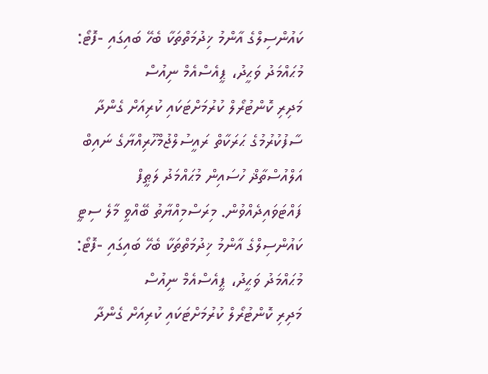ކައުންސިލްގެ އާންމު ޚިދުމަތްތަކާ ބެހޭ ބައިގައި -ފޮޓޯ: މުޙައްމަދު ވަޙީދު، ޕީއެސްއެމް ނިއުސް
މަދިރި ކޮންޓުރޯލް ކުރުމަށްޓަކައި ކުރިއަށް ގެންދާ ސާފުކުރުމުގެ ޙަރަކާތް ރައީސުލްޖުމްހޫރިއްޔާގެ ނައިބް އަލްއުސްތާޛް ހުސައިން މުޙައްމަދު ލަޠީފް ފައްޓަވައިދެއްވުން. މިރަސްމިއްޔާތު ބޭއްވީ މާލެ ސިޓީ ކައުންސިލްގެ އާންމު ޚިދުމަތްތަކާ ބެހޭ ބައިގައި -ފޮޓޯ: މުޙައްމަދު ވަޙީދު، ޕީއެސްއެމް ނިއުސް
މަދިރި ކޮންޓުރޯލް ކުރުމަށްޓަކައި ކުރިއަށް ގެންދާ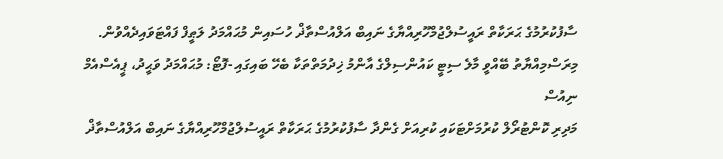ސާފުކުރުމުގެ ޙަރަކާތް ރައީސުލްޖުމްހޫރިއްޔާގެ ނައިބް އަލްއުސްތާޛް ހުސައިން މުޙައްމަދު ލަޠީފް ފައްޓަވައިދެއްވުން. މިރަސްމިއްޔާތު ބޭއްވީ މާލެ ސިޓީ ކައުންސިލްގެ އާންމު ޚިދުމަތްތަކާ ބެހޭ ބައިގައި -ފޮޓޯ: މުޙައްމަދު ވަޙީދު، ޕީއެސްއެމް ނިއުސް
މަދިރި ކޮންޓުރޯލް ކުރުމަށްޓަކައި ކުރިއަށް ގެންދާ ސާފުކުރުމުގެ ޙަރަކާތް ރައީސުލްޖުމްހޫރިއްޔާގެ ނައިބް އަލްއުސްތާޛް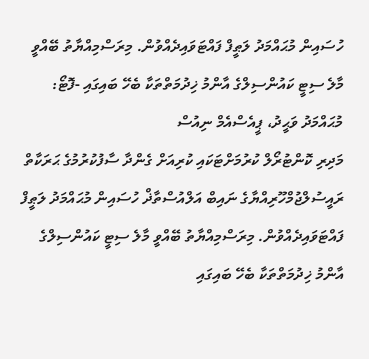ހުސައިން މުޙައްމަދު ލަޠީފް ފައްޓަވައިދެއްވުން. މިރަސްމިއްޔާތު ބޭއްވީ މާލެ ސިޓީ ކައުންސިލްގެ އާންމު ޚިދުމަތްތަކާ ބެހޭ ބައިގައި -ފޮޓޯ: މުޙައްމަދު ވަޙީދު، ޕީއެސްއެމް ނިއުސް
މަދިރި ކޮންޓުރޯލް ކުރުމަށްޓަކައި ކުރިއަށް ގެންދާ ސާފުކުރުމުގެ ޙަރަކާތް ރައީސުލްޖުމްހޫރިއްޔާގެ ނައިބް އަލްއުސްތާޛް ހުސައިން މުޙައްމަދު ލަޠީފް ފައްޓަވައިދެއްވުން. މިރަސްމިއްޔާތު ބޭއްވީ މާލެ ސިޓީ ކައުންސިލްގެ އާންމު ޚިދުމަތްތަކާ ބެހޭ ބައިގައި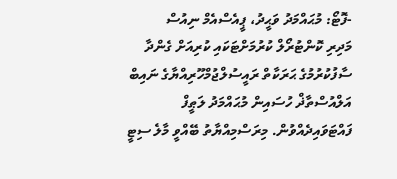-ފޮޓޯ: މުޙައްމަދު ވަޙީދު، ޕީއެސްއެމް ނިއުސް
މަދިރި ކޮންޓުރޯލް ކުރުމަށްޓަކައި ކުރިއަށް ގެންދާ ސާފުކުރުމުގެ ޙަރަކާތް ރައީސުލްޖުމްހޫރިއްޔާގެ ނައިބް އަލްއުސްތާޛް ހުސައިން މުޙައްމަދު ލަޠީފް ފައްޓަވައިދެއްވުން. މިރަސްމިއްޔާތު ބޭއްވީ މާލެ ސިޓީ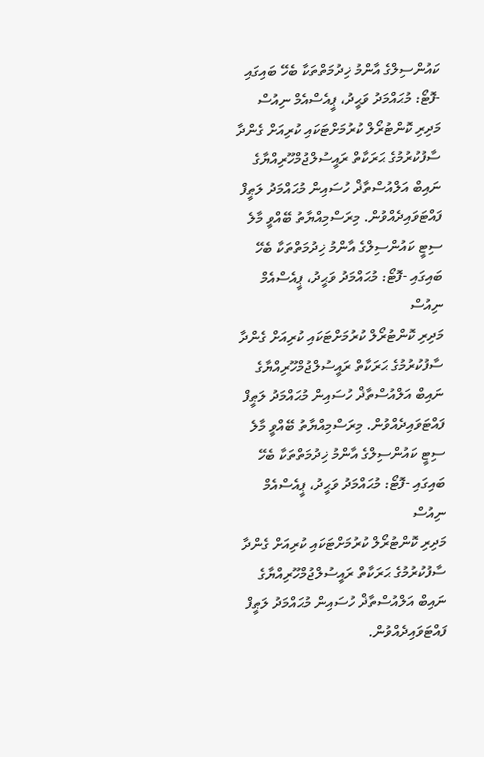ކައުންސިލްގެ އާންމު ޚިދުމަތްތަކާ ބެހޭ ބައިގައި -ފޮޓޯ: މުޙައްމަދު ވަޙީދު، ޕީއެސްއެމް ނިއުސް
މަދިރި ކޮންޓުރޯލް ކުރުމަށްޓަކައި ކުރިއަށް ގެންދާ ސާފުކުރުމުގެ ޙަރަކާތް ރައީސުލްޖުމްހޫރިއްޔާގެ ނައިބް އަލްއުސްތާޛް ހުސައިން މުޙައްމަދު ލަޠީފް ފައްޓަވައިދެއްވުން. މިރަސްމިއްޔާތު ބޭއްވީ މާލެ ސިޓީ ކައުންސިލްގެ އާންމު ޚިދުމަތްތަކާ ބެހޭ ބައިގައި -ފޮޓޯ: މުޙައްމަދު ވަޙީދު، ޕީއެސްއެމް ނިއުސް
މަދިރި ކޮންޓުރޯލް ކުރުމަށްޓަކައި ކުރިއަށް ގެންދާ ސާފުކުރުމުގެ ޙަރަކާތް ރައީސުލްޖުމްހޫރިއްޔާގެ ނައިބް އަލްއުސްތާޛް ހުސައިން މުޙައްމަދު ލަޠީފް ފައްޓަވައިދެއްވުން. މިރަސްމިއްޔާތު ބޭއްވީ މާލެ ސިޓީ ކައުންސިލްގެ އާންމު ޚިދުމަތްތަކާ ބެހޭ ބައިގައި -ފޮޓޯ: މުޙައްމަދު ވަޙީދު، ޕީއެސްއެމް ނިއުސް
މަދިރި ކޮންޓުރޯލް ކުރުމަށްޓަކައި ކުރިއަށް ގެންދާ ސާފުކުރުމުގެ ޙަރަކާތް ރައީސުލްޖުމްހޫރިއްޔާގެ ނައިބް އަލްއުސްތާޛް ހުސައިން މުޙައްމަދު ލަޠީފް ފައްޓަވައިދެއްވުން.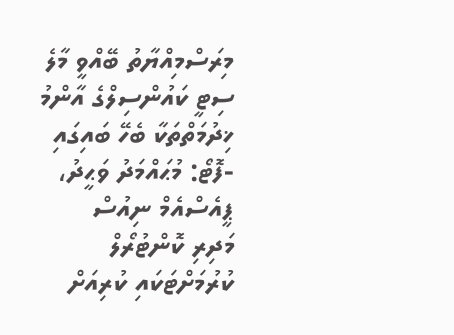މިރަސްމިއްޔާތު ބޭއްވީ މާލެ ސިޓީ ކައުންސިލްގެ އާންމު ޚިދުމަތްތަކާ ބެހޭ ބައިގައި -ފޮޓޯ: މުޙައްމަދު ވަޙީދު، ޕީއެސްއެމް ނިއުސް
މަދިރި ކޮންޓުރޯލް ކުރުމަށްޓަކައި ކުރިއަށް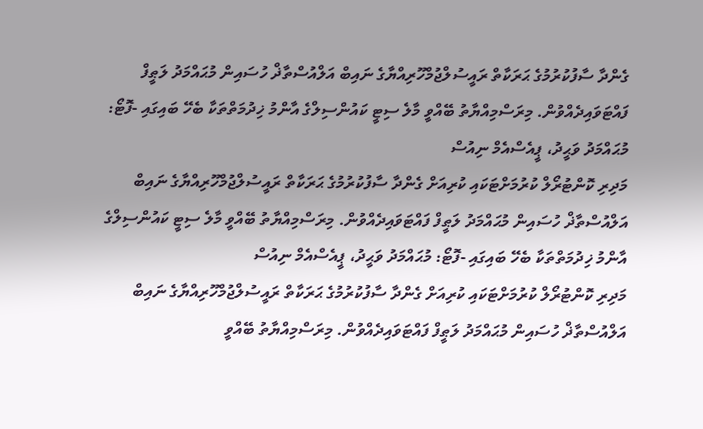ގެންދާ ސާފުކުރުމުގެ ޙަރަކާތް ރައީސުލްޖުމްހޫރިއްޔާގެ ނައިބް އަލްއުސްތާޛް ހުސައިން މުޙައްމަދު ލަޠީފް ފައްޓަވައިދެއްވުން. މިރަސްމިއްޔާތު ބޭއްވީ މާލެ ސިޓީ ކައުންސިލްގެ އާންމު ޚިދުމަތްތަކާ ބެހޭ ބައިގައި -ފޮޓޯ: މުޙައްމަދު ވަޙީދު، ޕީއެސްއެމް ނިއުސް
މަދިރި ކޮންޓުރޯލް ކުރުމަށްޓަކައި ކުރިއަށް ގެންދާ ސާފުކުރުމުގެ ޙަރަކާތް ރައީސުލްޖުމްހޫރިއްޔާގެ ނައިބް އަލްއުސްތާޛް ހުސައިން މުޙައްމަދު ލަޠީފް ފައްޓަވައިދެއްވުން. މިރަސްމިއްޔާތު ބޭއްވީ މާލެ ސިޓީ ކައުންސިލްގެ އާންމު ޚިދުމަތްތަކާ ބެހޭ ބައިގައި -ފޮޓޯ: މުޙައްމަދު ވަޙީދު، ޕީއެސްއެމް ނިއުސް
މަދިރި ކޮންޓުރޯލް ކުރުމަށްޓަކައި ކުރިއަށް ގެންދާ ސާފުކުރުމުގެ ޙަރަކާތް ރައީސުލްޖުމްހޫރިއްޔާގެ ނައިބް އަލްއުސްތާޛް ހުސައިން މުޙައްމަދު ލަޠީފް ފައްޓަވައިދެއްވުން. މިރަސްމިއްޔާތު ބޭއްވީ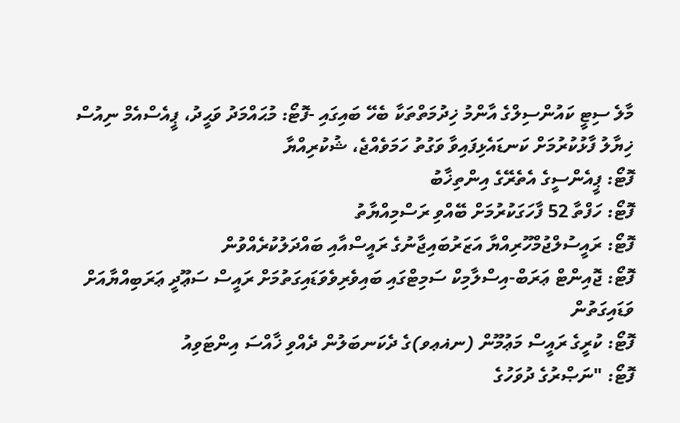މާލެ ސިޓީ ކައުންސިލްގެ އާންމު ޚިދުމަތްތަކާ ބެހޭ ބައިގައި -ފޮޓޯ: މުޙައްމަދު ވަޙީދު، ޕީއެސްއެމް ނިއުސް
ޚިޔާލު ފާޅުކުރުމަށް ކަނޑައެޅިފައިވާ ވަގުތު ހަމަވެއްޖެ، ޝުކުރިއްޔާ
ފޮޓޯ: ޕީއެންސީގެ އެތެރޭގެ އިންތިޚާބު
ފޮޓޯ: ހަފްތާ 52 ފާހަގަކުރުމަށް ބޭއްވި ރަސްމިއްޔާތު
ފޮޓޯ: ރައީސުލްޖުމްހޫރިއްޔާ އަޒަރުބައިޖާނުގެ ރައީސްއާއި ބައްދަލުކުރެއްވުން
ފޮޓޯ: ޖޮއިންޓް ޢަރަބް-އިސްލާމިކް ސަމިޓްގައި ބައިވެރިވެވަޑައިގަތުމަށް ރައީސް ސަޢޫދީ ޢަރަބިއްޔާއަށް ވަޑައިގަތުން
ފޮޓޯ: ކުރީގެ ރައީސް މަޢުމޫން (ނޣޢވ)ގެ ދެކަނބަލުން ދެއްވި ޚާއްސަ އިންޓަވިއު
ފޮޓޯ: "ނަޞްރުގެ ދުވަހުގެ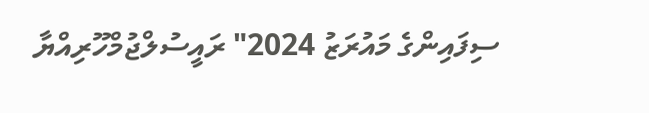ސިފައިންގެ މައުރަޒު 2024" ރައީސުލްޖުމްހޫރިއްޔާ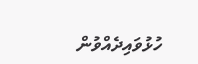ހުޅުވައިދެއްވުން